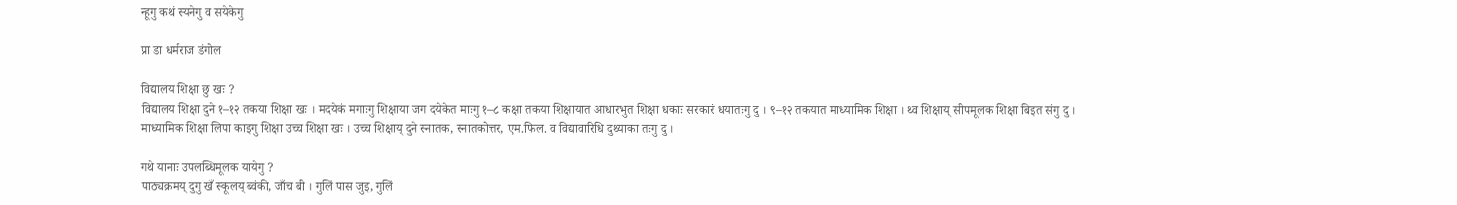न्हूगु कथं स्यनेगु व सयेकेगु

प्रा डा धर्मराज डंगोल

विद्यालय शिक्षा छु खः ?
विद्यालय शिक्षा दुने १–१२ तकया शिक्षा खः । मदयेकं मगाःगु शिक्षाया जग दयेकेत माःगु १–८ कक्षा तकया शिक्षायात आधारभुत शिक्षा धकाः सरकारं धयातःगु दु । ९–१२ तकयात माध्यामिक शिक्षा । थ्व शिक्षाय् सीपमूलक शिक्षा बिइत संगु दु । माध्यामिक शिक्षा लिपा काइगु शिक्षा उच्च शिक्षा खः । उच्च शिक्षाय् दुने स्नातक, स्नातकोत्तर, एम.फिल. व विद्यावारिधि दुथ्याका तःगु दु ।

गथे यानाः उपलब्धिमूलक यायेगु ?
पाठ्यक्रमय् दुगु खँ स्कूलय् ब्वंकी, जाँच बी । गुलिं पास जुइ, गुलिं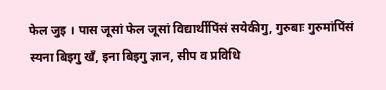फेल जुइ । पास जूसां फेल जूसां विद्यार्थीपिंसं सयेकीगु, गुरुबाः गुरुमांपिंसं स्यना बिइगु खँ, इना बिइगु ज्ञान, सीप व प्रविधि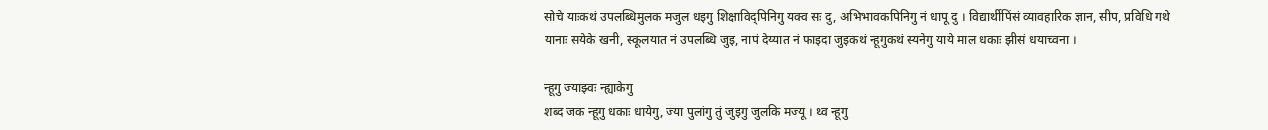सोचे याःकथं उपलब्धिमुलक मजुल धइगु शिक्षाविद्पिनिगु यक्व सः दु, अभिभावकपिनिगु नं धापू दु । विद्यार्थीपिंसं व्यावहारिक ज्ञान, सीप, प्रविधि गथे यानाः सयेके खनी, स्कूलयात नं उपलब्धि जुइ, नापं देय्यात नं फाइदा जुइकथं न्हूगुकथं स्यनेगु याये माल धकाः झीसं धयाच्वना ।

न्हूगु ज्याझ्वः न्ह्याकेगु
शब्द जक न्हूगु धकाः धायेगु, ज्या पुलांगु तुं जुइगु जुलकि मज्यू । थ्व न्हूगु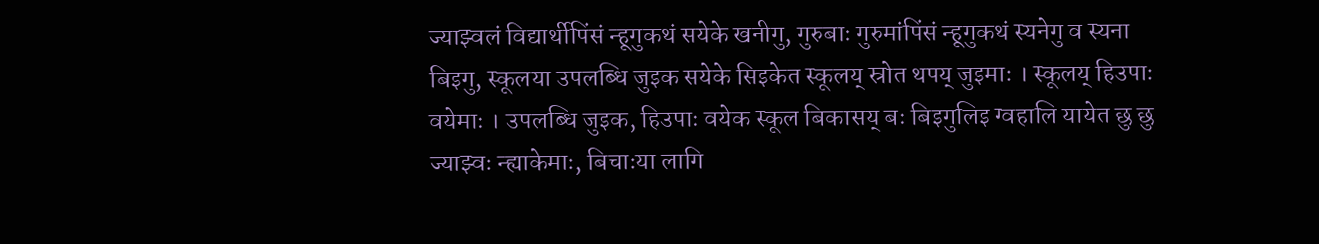ज्याझ्वलं विद्यार्थीपिंसं न्हूगुकथं सयेके खनीगु, गुरुबाः गुरुमांपिंसं न्हूगुकथं स्यनेगु व स्यना बिइगु, स्कूलया उपलब्धि जुइक सयेके सिइकेत स्कूलय् स्रोत थपय् जुइमाः । स्कूलय् हिउपाः वयेमाः । उपलब्धि जुइक, हिउपाः वयेक स्कूल बिकासय् बः बिइगुलिइ ग्वहालि यायेत छु छु ज्याझ्वः न्ह्याकेमाः, बिचाःया लागि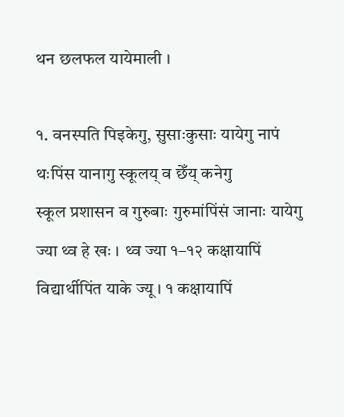थन छलफल यायेमाली ।

१. वनस्पति पिइकेगु, सुसाःकुसाः यायेगु नापं थःपिंस यानागु स्कूलय् व छेँय् कनेगु
स्कूल प्रशासन व गुरुबाः गुरुमांपिंसं जानाः यायेगु ज्या थ्व हे खः । थ्व ज्या १–१२ कक्षायापिं विद्यार्थीपिंत याके ज्यू । १ कक्षायापिं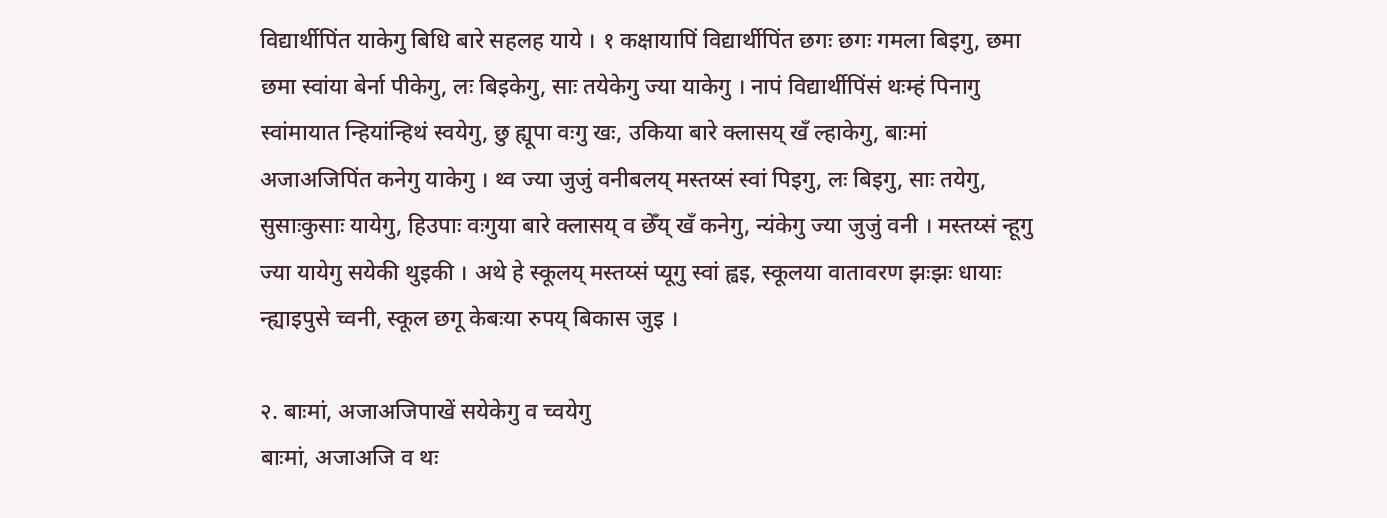विद्यार्थीपिंत याकेगु बिधि बारे सहलह याये । १ कक्षायापिं विद्यार्थीपिंत छगः छगः गमला बिइगु, छमा छमा स्वांया बेर्ना पीकेगु, लः बिइकेगु, साः तयेकेगु ज्या याकेगु । नापं विद्यार्थीपिंसं थःम्हं पिनागु स्वांमायात न्हियांन्हिथं स्वयेगु, छु ह्यूपा वःगु खः, उकिया बारे क्लासय् खँ ल्हाकेगु, बाःमां अजाअजिपिंत कनेगु याकेगु । थ्व ज्या जुजुं वनीबलय् मस्तय्सं स्वां पिइगु, लः बिइगु, साः तयेगु, सुसाःकुसाः यायेगु, हिउपाः वःगुया बारे क्लासय् व छेँय् खँ कनेगु, न्यंकेगु ज्या जुजुं वनी । मस्तय्सं न्हूगु ज्या यायेगु सयेकी थुइकी । अथे हे स्कूलय् मस्तय्सं प्यूगु स्वां ह्वइ, स्कूलया वातावरण झःझः धायाः न्ह्याइपुसे च्वनी, स्कूल छगू केबःया रुपय् बिकास जुइ ।

२. बाःमां, अजाअजिपाखें सयेकेगु व च्वयेगु
बाःमां, अजाअजि व थः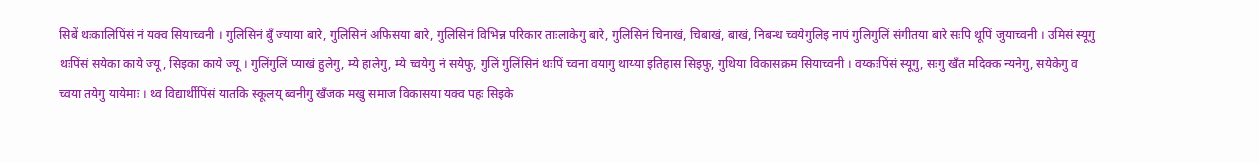सिबें थःकालिपिंसं नं यक्व सियाच्वनी । गुलिसिनं बुँ ज्याया बारे, गुलिसिनं अफिसया बारे, गुलिसिनं विभिन्न परिकार ताःलाकेगु बारे, गुलिसिनं चिनाखं, चिबाखं, बाखं, निबन्ध च्वयेगुलिइ नापं गुलिगुलिं संगीतया बारे सःपि थूपिं जुयाच्वनी । उमिसं स्यूगु थःपिंसं सयेका काये ज्यू, सिइका काये ज्यू । गुलिंगुलिं प्याखं हुलेगु, म्ये हालेगु, म्ये च्वयेगु नं सयेफु, गुलिं गुलिंसिनं थःपिं च्वना वयागु थाय्या इतिहास सिइफु, गुथिया विकासक्रम सियाच्वनी । वय्कःपिंसं स्यूगु, सःगु खँत मदिक्क न्यनेगु, सयेकेगु व च्वया तयेगु यायेमाः । थ्व विद्यार्थीपिंसं यातकि स्कूलय् ब्वनीगु खँजक मखु समाज विकासया यक्व पहः सिइके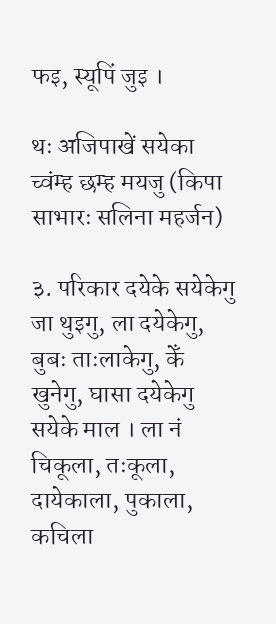फइ, स्यूपिं जुइ ।

थः अजिपाखें सयेका च्वंम्ह छम्ह मयजु (किपा साभारः सलिना महर्जन)

३. परिकार दयेके सयेकेगु
जा थुइगु, ला दयेकेगु, बुबः ताःलाकेगु, केँ खुनेगु, घासा दयेकेगु सयेके माल । ला नं चिकूला, तःकूला, दायेकाला, पुकाला, कचिला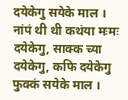दयेकेगु सयेके माल । नांपं थी थी कथंया मःमः दयेकेगु, साक्क च्या दयेकेगु, कफि दयेकेगु फुक्कं सयेके माल ।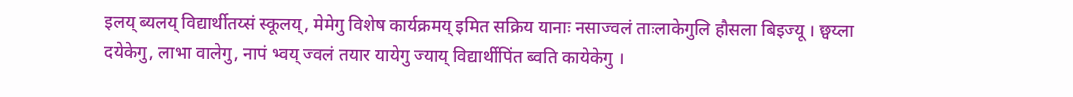इलय् ब्यलय् विद्यार्थीतय्सं स्कूलय्, मेमेगु विशेष कार्यक्रमय् इमित सक्रिय यानाः नसाज्वलं ताःलाकेगुलि हौसला बिइज्यू । छ्वय्ला दयेकेगु, लाभा वालेगु, नापं भ्वय् ज्वलं तयार यायेगु ज्याय् विद्यार्थीपिंत ब्वति कायेकेगु ।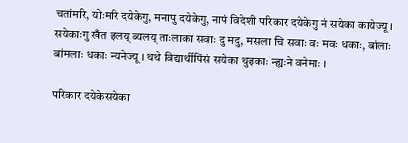चतांमरि, योःमरि दयेकेगु, मनापु दयेकेगु, नापं विदेशी परिकार दयेकेगु नं सयेका कायेज्यू । सयेकाःगु खँत इलय् ब्यलय् ताःलाका सवाः दु मदु, मसला चि सवाः वः मवः धकाः, बांलाः बांमलाः धकाः न्यनेज्यू । थथे विद्यार्थीपिंसं सयेका थुइकाः न्ह्यःने वनेमाः ।

परिकार दयेकेसयेका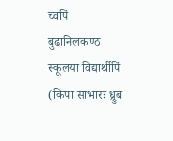च्वपिं बुढानिलकण्ठ स्कूलया विद्यार्थीपिं (किपा साभारः ध्र्रुब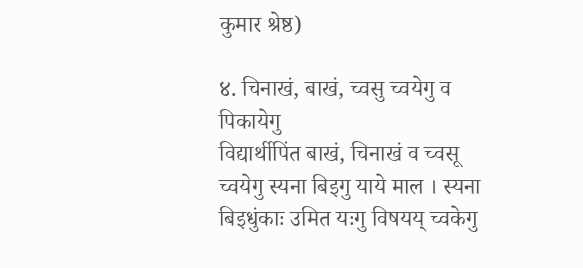कुमार श्रेष्ठ)

४. चिनाखं, बाखं, च्वसु च्वयेगु व पिकायेगु
विद्यार्थीपिंत बाखं, चिनाखं व च्वसू च्वयेगु स्यना बिइगु याये माल । स्यना बिइधुंकाः उमित यःगु विषयय् च्वकेगु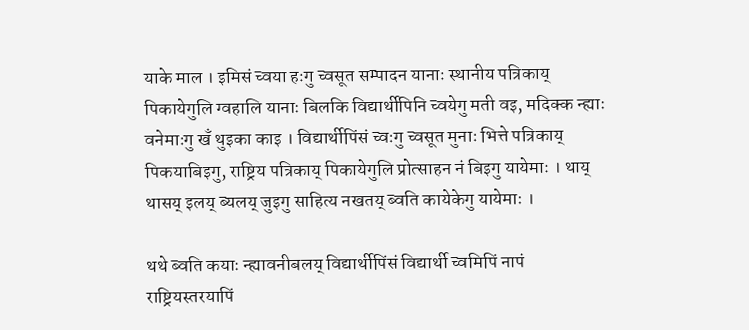याके माल । इमिसं च्वया हःगु च्वसूत सम्पादन यानाः स्थानीय पत्रिकाय् पिकायेगुलि ग्वहालि यानाः बिलकि विद्यार्थीपिनि च्वयेगु मती वइ, मदिक्क न्ह्याः वनेमाःगु खँ थुइका काइ । विद्यार्थीपिंसं च्वःगु च्वसूत मुनाः भित्ते पत्रिकाय् पिकयाबिइगु, राष्ट्रिय पत्रिकाय् पिकायेगुलि प्रोत्साहन नं बिइगु यायेमाः । थाय् थासय् इलय् ब्यलय् जुइगु साहित्य नखतय् ब्वति कायेकेगु यायेमाः ।

थथे ब्वति कयाः न्ह्यावनीबलय् विद्यार्थीपिंसं विद्यार्थी च्वमिपिं नापं राष्ट्रियस्तरयापिं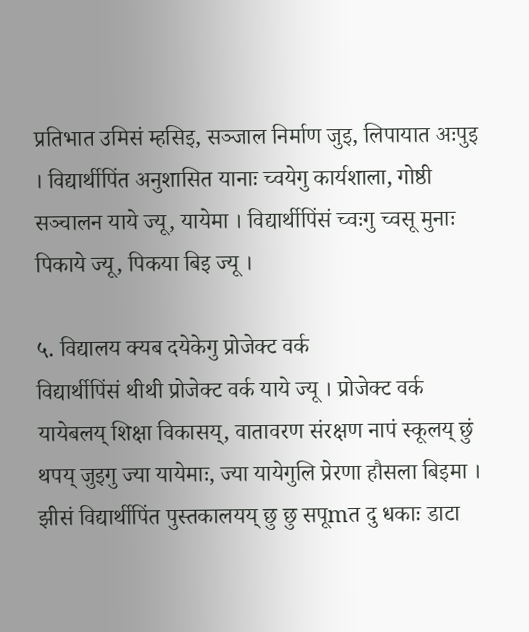प्रतिभात उमिसं म्हसिइ, सञ्जाल निर्माण जुइ, लिपायात अःपुइ । विद्यार्थीपिंत अनुशासित यानाः च्वयेगु कार्यशाला, गोष्ठी सञ्चालन याये ज्यू, यायेमा । विद्यार्थीपिंसं च्वःगु च्वसू मुनाः पिकाये ज्यू, पिकया बिइ ज्यू ।

५. विद्यालय क्यब दयेकेगु प्रोजेक्ट वर्क
विद्यार्थीपिंसं थीथी प्रोजेक्ट वर्क याये ज्यू । प्रोजेक्ट वर्क यायेबलय् शिक्षा विकासय्, वातावरण संरक्षण नापं स्कूलय् छुं थपय् जुइगु ज्या यायेमाः, ज्या यायेगुलि प्रेरणा हौसला बिइमा । झीसं विद्यार्थीपिंत पुस्तकालयय् छु छु सपूmत दु धकाः डाटा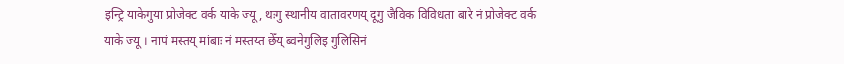इन्ट्रि याकेगुया प्रोजेक्ट वर्क याके ज्यू, थःगु स्थानीय वातावरणय् दूगु जैविक विविधता बारे नं प्रोजेक्ट वर्क याके ज्यू । नापं मस्तय् मांबाः नं मस्तय्त छेँय् ब्वनेगुलिइ गुलिसिनं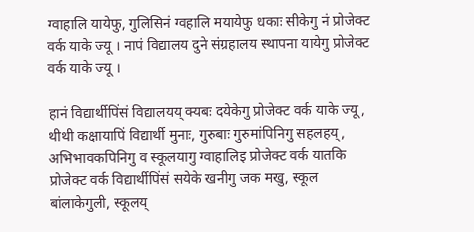ग्वाहालि यायेफु, गुलिसिनं ग्वहालि मयायेफु धकाः सीकेगु नं प्रोजेक्ट वर्क याके ज्यू । नापं विद्यालय दुने संग्रहालय स्थापना यायेगु प्रोजेक्ट वर्क याके ज्यू ।

हानं विद्यार्थीपिंसं विद्यालयय् क्यबः दयेकेगु प्रोजेक्ट वर्क याके ज्यू, थीथी कक्षायापिं विद्यार्थी मुनाः, गुरुबाः गुरुमांपिनिगु सहलहय्, अभिभावकपिनिगु व स्कूलयागु ग्वाहालिइ प्रोजेक्ट वर्क यातकि प्रोजेक्ट वर्क विद्यार्थीपिंसं सयेके खनीगु जक मखु, स्कूल बांलाकेगुली, स्कूलय्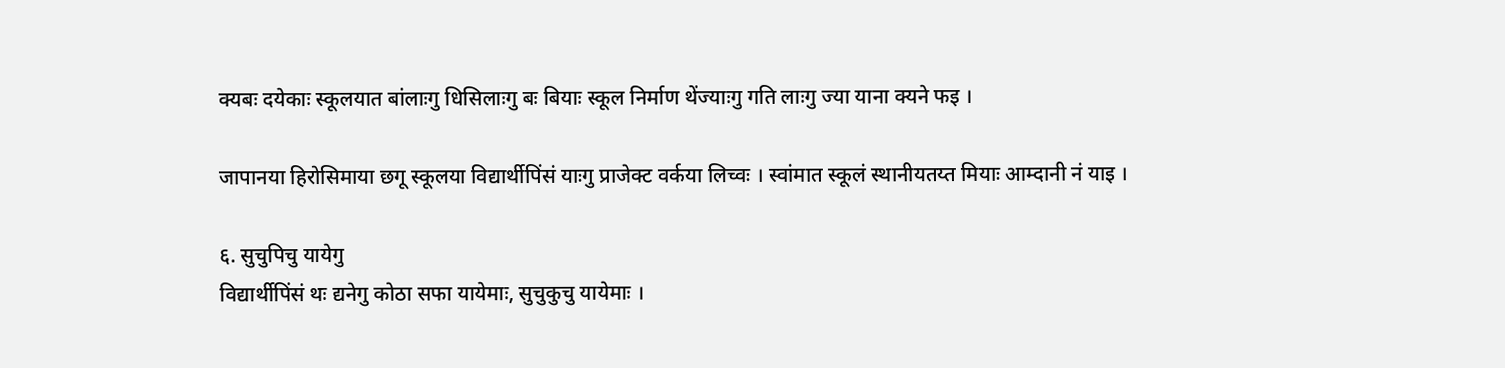क्यबः दयेकाः स्कूलयात बांलाःगु धिसिलाःगु बः बियाः स्कूल निर्माण थेंज्याःगु गति लाःगु ज्या याना क्यने फइ ।

जापानया हिरोसिमाया छगू स्कूलया विद्यार्थीपिंसं याःगु प्राजेक्ट वर्कया लिच्वः । स्वांमात स्कूलं स्थानीयतय्त मियाः आम्दानी नं याइ ।

६. सुचुपिचु यायेगु
विद्यार्थीपिंसं थः द्यनेगु कोठा सफा यायेमाः, सुचुकुचु यायेमाः ।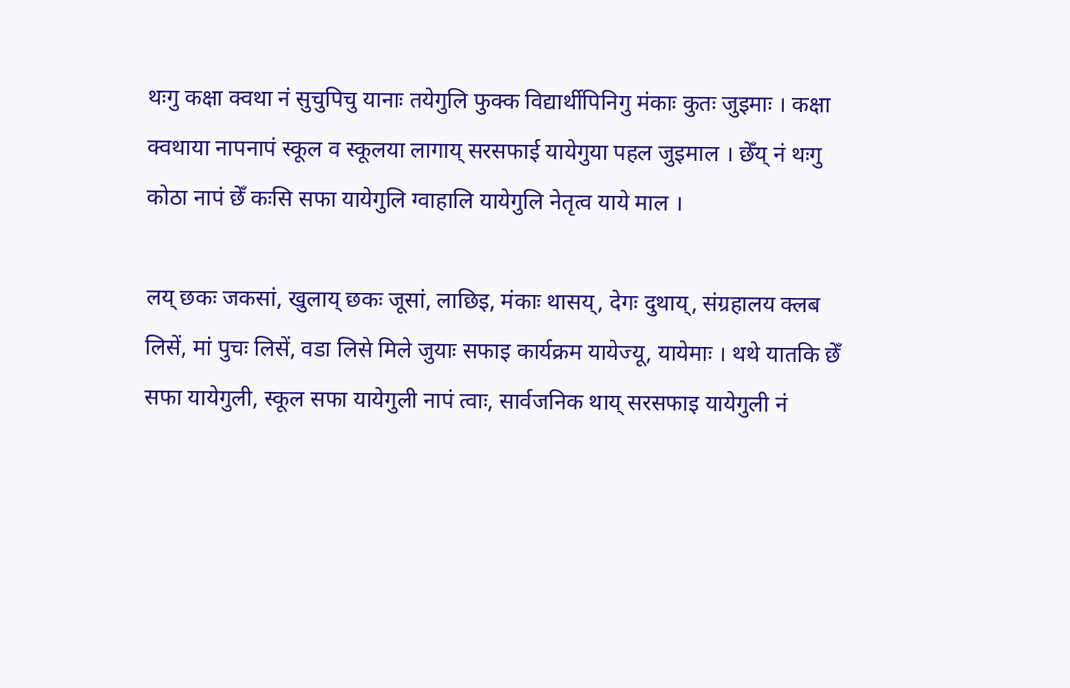थःगु कक्षा क्वथा नं सुचुपिचु यानाः तयेगुलि फुक्क विद्यार्थीपिनिगु मंकाः कुतः जुइमाः । कक्षा क्वथाया नापनापं स्कूल व स्कूलया लागाय् सरसफाई यायेगुया पहल जुइमाल । छेँय् नं थःगु कोठा नापं छेँ कःसि सफा यायेगुलि ग्वाहालि यायेगुलि नेतृत्व याये माल ।

लय् छकः जकसां, खुलाय् छकः जूसां, लाछिइ, मंकाः थासय्, देगः दुथाय्, संग्रहालय क्लब लिसें, मां पुचः लिसें, वडा लिसे मिले जुयाः सफाइ कार्यक्रम यायेज्यू, यायेमाः । थथे यातकि छेँ सफा यायेगुली, स्कूल सफा यायेगुली नापं त्वाः, सार्वजनिक थाय् सरसफाइ यायेगुली नं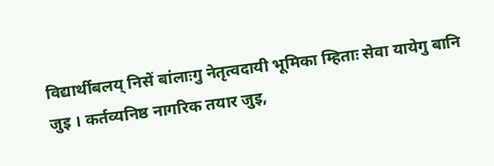विद्यार्थीबलय् निसें बांलाःगु नेतृत्वदायी भूमिका म्हिताः सेवा यायेगु बानि जुइ । कर्तव्यनिष्ठ नागरिक तयार जुइ,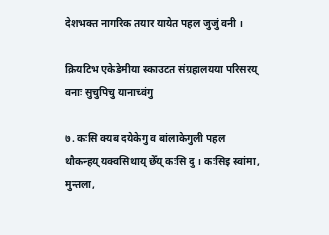देशभक्त नागरिक तयार यायेत पहल जुजुं वनी ।

क्रियटिभ एकेडेमीया स्काउटत संग्रहालयया परिसरय् वनाः सुचुपिचु यानाच्वंगु

७. कःसि क्यब दयेकेगु व बांलाकेगुली पहल
थौकन्हय् यक्वसिथाय् छेँय् कःसि दु । कःसिइ स्वांमा, मुन्तला,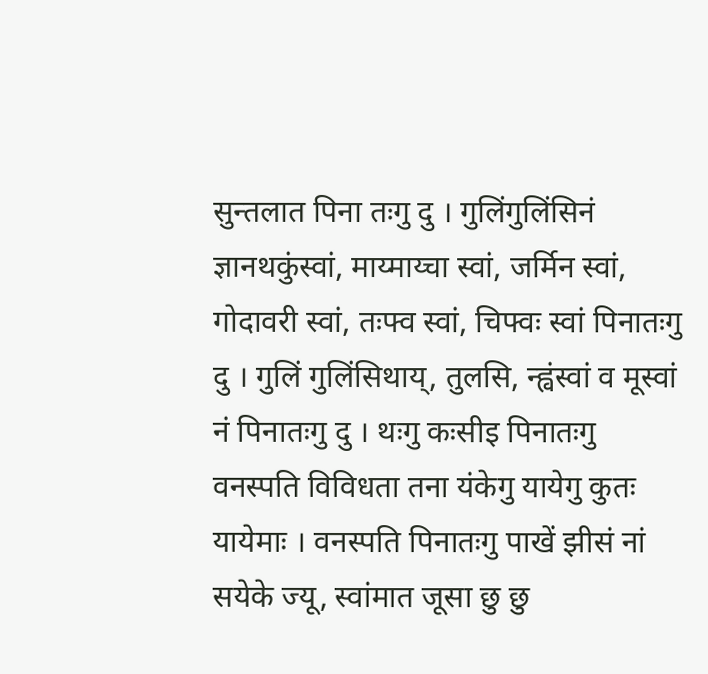सुन्तलात पिना तःगु दु । गुलिंगुलिंसिनं ज्ञानथकुंस्वां, माय्माय्चा स्वां, जर्मिन स्वां, गोदावरी स्वां, तःफ्व स्वां, चिफ्वः स्वां पिनातःगु दु । गुलिं गुलिंसिथाय्, तुलसि, न्ह्वंस्वां व मूस्वां नं पिनातःगु दु । थःगु कःसीइ पिनातःगु वनस्पति विविधता तना यंकेगु यायेगु कुतः यायेमाः । वनस्पति पिनातःगु पाखें झीसं नां सयेके ज्यू, स्वांमात जूसा छु छु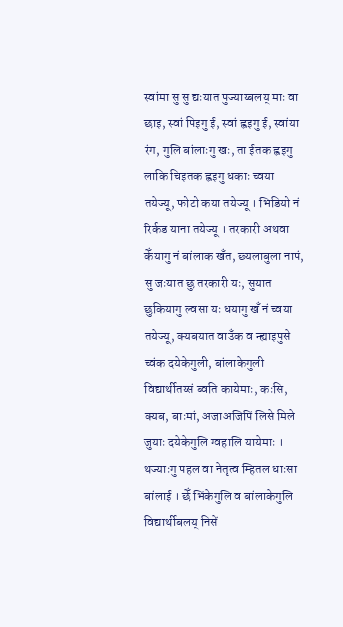स्वांमा सु सु द्यःयात पुज्याय्बलय् माः वा छाइ, स्वां पिइगु ई, स्वां ह्वइगु ई, स्वांया रंग, गुलि बांलाःगु खः, ता ईतक ह्वइगु लाकि चिइतक ह्वइगु धकाः च्वया तयेज्यू, फोटो कया तयेज्यू । भिडियो नं रिर्कड याना तयेज्यू । तरकारी अथवा केँयागु नं बांलाक खँत, छ्यलाबुला नापं, सु जःयात छु तरकारी यः, सुयात छुकियागु ल्वसा यः धयागु खँ नं च्वया तयेज्यू, क्यबयात वाउँक व न्ह्याइपुसे च्वंक दयेकेगुली, बांलाकेगुली विद्यार्थीतय्सं ब्वति कायेमाः, कःसि, क्यब, बाःमां, अजाअजिपिं लिसे मिले जुयाः दयेकेगुलि ग्वहालि यायेमाः । थज्याःगु पहल वा नेतृत्व म्हितल धाःसा बांलाई । छेँ भिंकेगुलि व बांलाकेगुलि विद्यार्थीबलय् निसें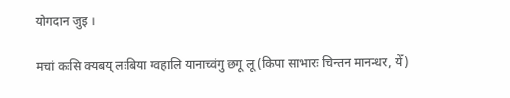योगदान जुइ ।

मचां कःसि क्यबय् लःबिया ग्वहालि यानाच्वंगु छगू लू (किपा साभारः चिन्तन मानन्धर, येँ)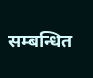सम्बन्धित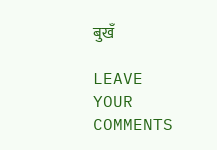बुखँ

LEAVE YOUR COMMENTS